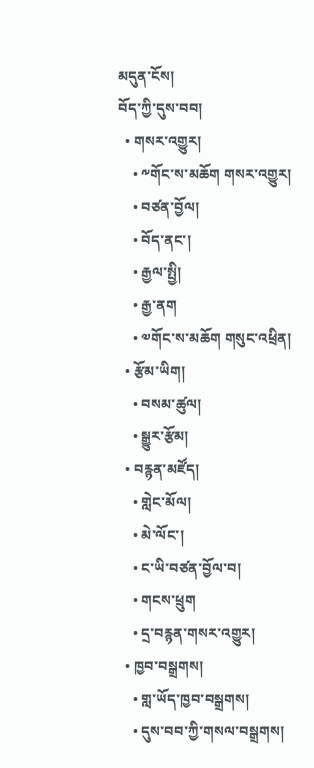མདུན་ངོས།
བོད་ཀྱི་དུས་བབ།
  • གསར་འགྱུར།
    • ༸གོང་ས་མཆོག གསར་འགྱུར།
    • བཙན་བྱོལ།
    • བོད་ནང་།
    • རྒྱལ་སྤྱི།
    • རྒྱ་ནག
    • ༧གོང་ས་མཆོག གསུང་འཕྲིན།
  • རྩོམ་ཡིག།
    • བསམ་ཚུལ།
    • སྒྱུར་རྩོམ།
  • བརྙན་མཛོད།
    • གླེང་མོལ།
    • མེ་ལོང་།
    • ང་ཡི་བཙན་བྱོལ་བ།
    • གངས་ཕྲུག
    • དྲ་བརྙན་གསར་འགྱུར།
  • ཁྱབ་བསྒྲགས།
    • གླ་ཡོད་ཁྱབ་བསྒྲགས།
    • དུས་བབ་ཀྱི་གསལ་བསྒྲགས།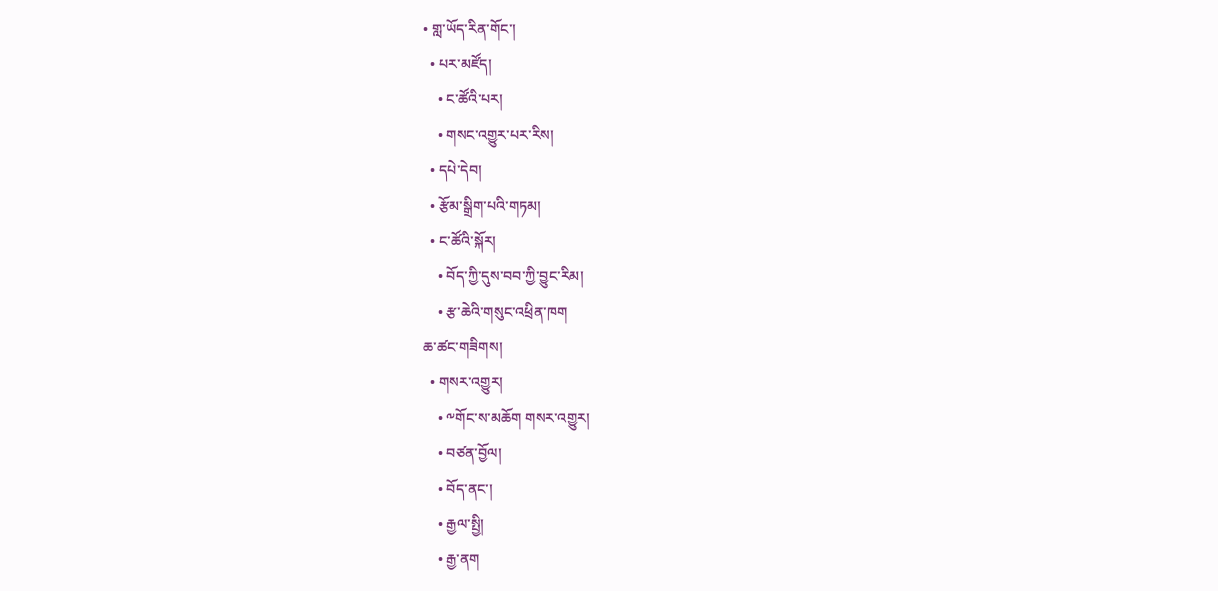• གླ་ཡོད་རིན་གོང་།
  • པར་མཛོད།
    • ང་ཚོའི་པར།
    • གསང་འགྱུར་པར་རིས།
  • དཔེ་དེབ།
  • རྩོམ་སྒྲིག་པའི་གཏམ།
  • ང་ཚོའི་སྐོར།
    • བོད་ཀྱི་དུས་བབ་ཀྱི་བྱུང་རིམ།
    • རྩ་ཆེའི་གསུང་འཕྲིན་ཁག
ཆ་ཚང་གཟིགས།
  • གསར་འགྱུར།
    • ༸གོང་ས་མཆོག གསར་འགྱུར།
    • བཙན་བྱོལ།
    • བོད་ནང་།
    • རྒྱལ་སྤྱི།
    • རྒྱ་ནག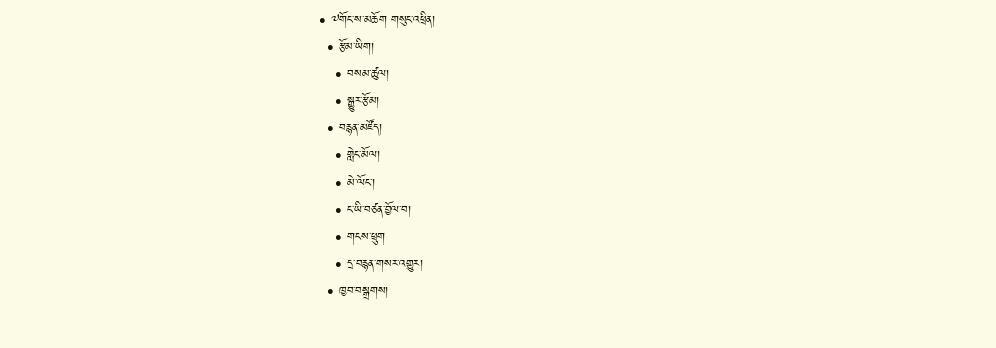• ༧གོང་ས་མཆོག གསུང་འཕྲིན།
  • རྩོམ་ཡིག།
    • བསམ་ཚུལ།
    • སྒྱུར་རྩོམ།
  • བརྙན་མཛོད།
    • གླེང་མོལ།
    • མེ་ལོང་།
    • ང་ཡི་བཙན་བྱོལ་བ།
    • གངས་ཕྲུག
    • དྲ་བརྙན་གསར་འགྱུར།
  • ཁྱབ་བསྒྲགས།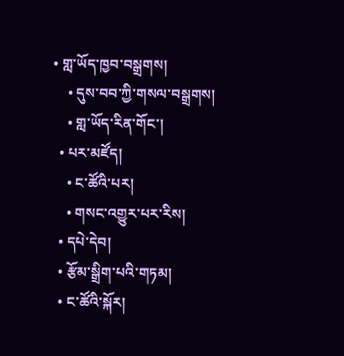• གླ་ཡོད་ཁྱབ་བསྒྲགས།
    • དུས་བབ་ཀྱི་གསལ་བསྒྲགས།
    • གླ་ཡོད་རིན་གོང་།
  • པར་མཛོད།
    • ང་ཚོའི་པར།
    • གསང་འགྱུར་པར་རིས།
  • དཔེ་དེབ།
  • རྩོམ་སྒྲིག་པའི་གཏམ།
  • ང་ཚོའི་སྐོར།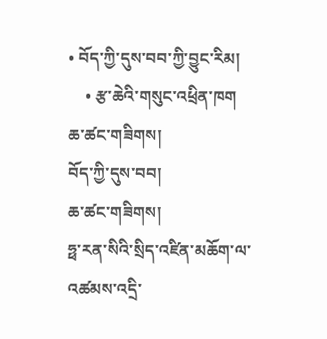• བོད་ཀྱི་དུས་བབ་ཀྱི་བྱུང་རིམ།
    • རྩ་ཆེའི་གསུང་འཕྲིན་ཁག
ཆ་ཚང་གཟིགས།
བོད་ཀྱི་དུས་བབ།
ཆ་ཚང་གཟིགས།
ཧྥ་རན་སིའི་སྲིད་འཛིན་མཆོག་ལ་འཚམས་འདྲི་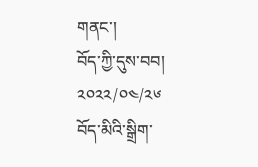གནང་།
བོད་ཀྱི་དུས་བབ།
༢༠༢༢/༠༤/༢༦
བོད་མིའི་སྒྲིག་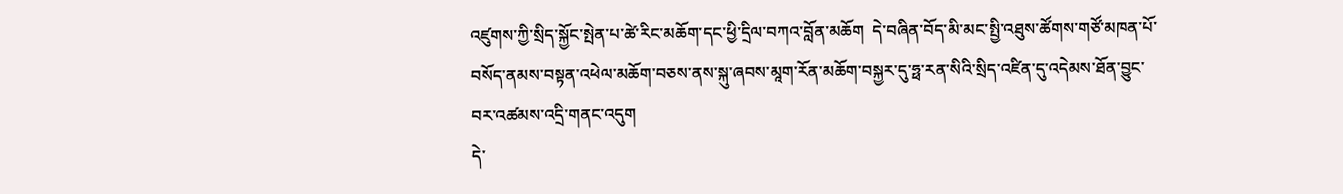འཛུགས་ཀྱི་སྲིད་སྐྱོང་སྤེན་པ་ཚེ་རིང་མཆོག་དང་ཕྱི་དྲིལ་བཀའ་བློན་མཆོག  དེ་བཞིན་བོད་མི་མང་སྤྱི་འཐུས་ཚོགས་གཙོ་མཁན་པོ་བསོད་ནམས་བསྟན་འཕེལ་མཆོག་བཅས་ནས་སྐུ་ཞབས་མཱག་རོན་མཆོག་བསྐྱར་དུ་ཧྥ་རན་སིའི་སྲིད་འཛིན་དུ་འདེམས་ཐོན་བྱུང་བར་འཚམས་འདྲི་གནང་འདུག
དེ་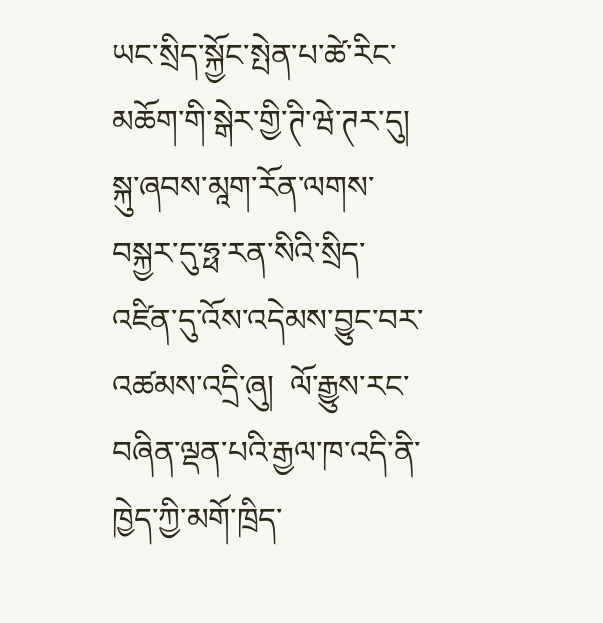ཡང་སྲིད་སྐྱོང་སྤེན་པ་ཚེ་རིང་མཆོག་གི་སྒེར་གྱི་ཊི་ཝེ་ཊར་དུ། སྐུ་ཞབས་མཱག་རོན་ལགས་བསྐྱར་དུ་ཧྥ་རན་སིའི་སྲིད་འཛིན་དུ་འོས་འདེམས་བྱུང་བར་འཚམས་འདྲི་ཞུ།  ལོ་རྒྱུས་རང་བཞིན་ལྡན་པའི་རྒྱལ་ཁ་འདི་ནི་ཁྱེད་ཀྱི་མགོ་ཁྲིད་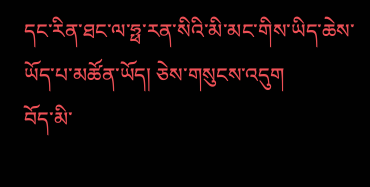དང་རིན་ཐང་ལ་ཧྥ་རན་སིའི་མི་མང་གིས་ཡིད་ཆེས་ཡོད་པ་མཚོན་ཡོད། ཅེས་གསུངས་འདུག
བོད་མི་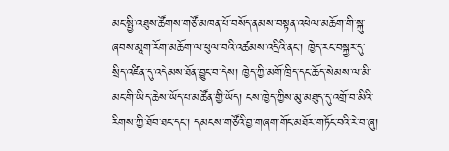མང་སྤྱི་འཐུས་ཚོགས་གཙོ་མཁན་པོ་བསོད་ནམས་བསྟན་འཕེལ་མཆོག་གི་སྐུ་ཞབས་མཱག་རོག་མཆོག་ལ་ཕུལ་བའི་འཚམས་འདྲིའི་ནང་། ཁྱེད་རང་བསྐྱར་དུ་སྲིད་འཛིན་དུ་འདེམས་ཐོན་བྱུང་བ་དེས། ཁྱེད་ཀྱི་མགོ་ཁྲིད་དང་ཆོད་སེམས་ལ་མི་མང་གི་ཡིད་ཆེས་ཡོད་པ་མཚོན་གྱི་ཡོད། ངས་ཁྱེད་ཀྱིས་མུ་མཐུད་དུ་འགྲོ་བ་མིའི་རིགས་ཀྱི་ཐོབ་ཐང་དང་། དམངས་གཙོའི་བྱ་གཞག་གོང་མཐོར་གཏོང་བའི་རེ་བ་ཞུ།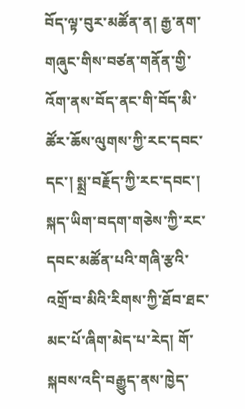བོད་ལྟ་བུར་མཚོན་ན། རྒྱ་ནག་གཞུང་གིས་བཙན་གནོན་གྱི་འོག་ནས་བོད་ནང་གི་བོད་མི་ཚོར་ཆོས་ལུགས་ཀྱི་རང་དབང་དང་། སྨྲ་བརྗོད་ཀྱི་རང་དབང་། སྐད་ཡིག་བདག་གཅེས་ཀྱི་རང་དབང་མཚོན་པའི་གཞི་རྩའི་འགྲོ་བ་མིའི་རིགས་ཀྱི་ཐོབ་ཐང་མང་པོ་ཞིག་མེད་པ་རེད། གོ་སྐབས་འདི་བརྒྱུད་ནས་ཁྱེད་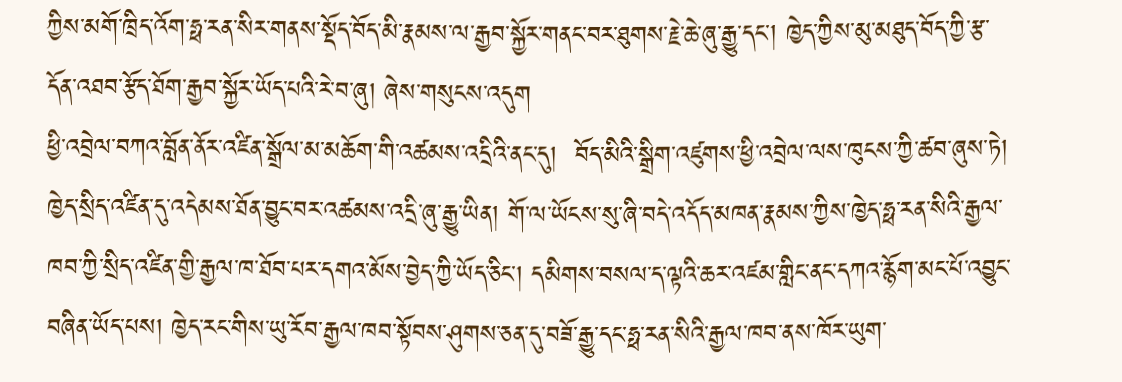ཀྱིས་མགོ་ཁྲིད་འོག་ཧྥ་རན་སིར་གནས་སྡོད་བོད་མི་རྣམས་ལ་རྒྱབ་སྐྱོར་གནང་བར་ཐུགས་རྗེ་ཆེ་ཞུ་རྒྱུ་དང་། ཁྱེད་ཀྱིས་མུ་མཐུད་བོད་ཀྱི་རྩ་དོན་འཐབ་རྩོད་ཐོག་རྒྱབ་སྐྱོར་ཡོད་པའི་རེ་བ་ཞུ། ཞེས་གསུངས་འདུག
ཕྱི་འབྲེལ་བཀའ་བློན་ནོར་འཛིན་སྒྲོལ་མ་མཆོག་གི་འཚམས་འདྲིའི་ནང་དུ།  བོད་མིའི་སྒྲིག་འཛུགས་ཕྱི་འབྲེལ་ལས་ཁུངས་ཀྱི་ཚབ་ཞུས་ཏེ། ཁྱེད་སྲིད་འཛིན་དུ་འདེམས་ཐོན་བྱུང་བར་འཚམས་འདྲི་ཞུ་རྒྱུ་ཡིན། གོ་ལ་ཡོངས་སུ་ཞི་བདེ་འདོད་མཁན་རྣམས་ཀྱིས་ཁྱེད་ཧྥ་རན་སིའི་རྒྱལ་ཁབ་ཀྱི་སྲིད་འཛིན་གྱི་རྒྱལ་ཁ་ཐོབ་པར་དགའ་མོས་བྱེད་ཀྱི་ཡོད་ཅིང་། དམིགས་བསལ་ད་ལྟའི་ཆར་འཛམ་གླིང་ནང་དཀའ་རྙོག་མང་པོ་འབྱུང་བཞིན་ཡོད་པས། ཁྱེད་རང་གིས་ཡུ་རོབ་རྒྱལ་ཁབ་སྟོབས་ཤུགས་ཅན་དུ་བཟོ་རྒྱུ་དང་ཧྥ་རན་སིའི་རྒྱལ་ཁབ་ནས་ཁོར་ཡུག་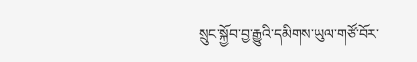སྲུང་སྐྱོབ་བྱ་རྒྱུའི་དམིགས་ཡུལ་གཙོ་བོར་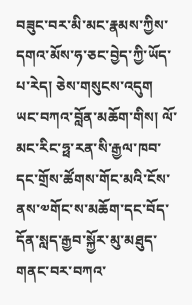བཟུང་བར་མི་མང་རྣམས་ཀྱིས་དགའ་མོས་ཧ་ཅང་བྱེད་ཀྱི་ཡོད་པ་རེད། ཅེས་གསུངས་འདུག
ཡང་བཀའ་བློན་མཆོག་གིས། ལོ་མང་རིང་ཧྥ་རན་སི་རྒྱལ་ཁབ་དང་གྲོས་ཚོགས་གོང་མའི་ངོས་ནས་༧གོང་ས་མཆོག་དང་བོད་དོན་སླད་རྒྱབ་སྐྱོར་མུ་མཐུད་གནང་བར་བཀའ་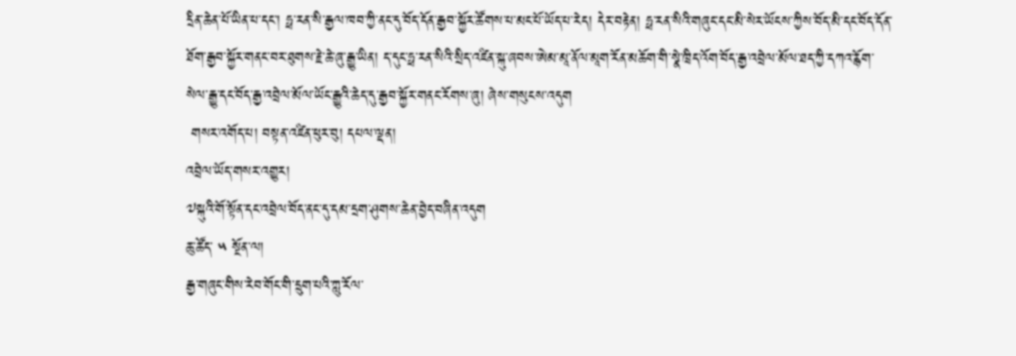དྲིན་ཆེན་པོ་ཡིན་པ་དང་། ཧྥ་རན་སི་རྒྱལ་ཁབ་ཀྱི་ནང་དུ་བོད་དོན་རྒྱབ་སྐྱོར་ཚོགས་པ་མང་པོ་ཡོད་པ་རེད། དེར་བརྟེན། ཧྥ་རན་སིའི་གཞུང་དང་མི་སེར་ཡོངས་ཀྱིས་བོད་མི་དང་བོད་དོན་ཐོག་རྒྱབ་སྐྱོར་གནང་བར་ཐུགས་རྗེ་ཆེ་ཞུ་རྒྱུ་ཡིན། ད་དུང་ཧྥ་རན་སིའི་སྲིད་འཛིན་སྐུ་ཞབས་ཨེམ་མཱ་ནོལ་མཱག་རོན་མཆོག་གི་སྣེ་ཁྲིད་འོག་བོད་རྒྱ་འབྲེལ་མོལ་ཐད་ཀྱི་དཀའ་རྙོག་སེལ་རྒྱུ་དང་བོད་རྒྱ་འབྲེལ་མོལ་ཡོང་རྒྱུའི་ཆེད་དུ་རྒྱབ་སྐྱོར་གནང་རོགས་ཞུ། ཞེས་གསུངས་འདུག
 གསར་འགོད་པ། བསྟན་འཛིན་ཕུར་བུ། དཔལ་ལྡན།
འབྲེལ་ཡོད་གསར་འགྱུར།
༧སྐུའི་གོ་སྟོན་དང་འབྲེལ་བོད་ནང་དུ་དམ་དྲག་ཤུགས་ཆེན་བྱེད་བཞིན་འདུག
ཆུ་ཚོད་ ༥ སྔོན་ལ།
རྒྱ་གཞུང་གིས་རེབ་གོང་གི་དྲུག་པའི་ཀླུ་རོལ་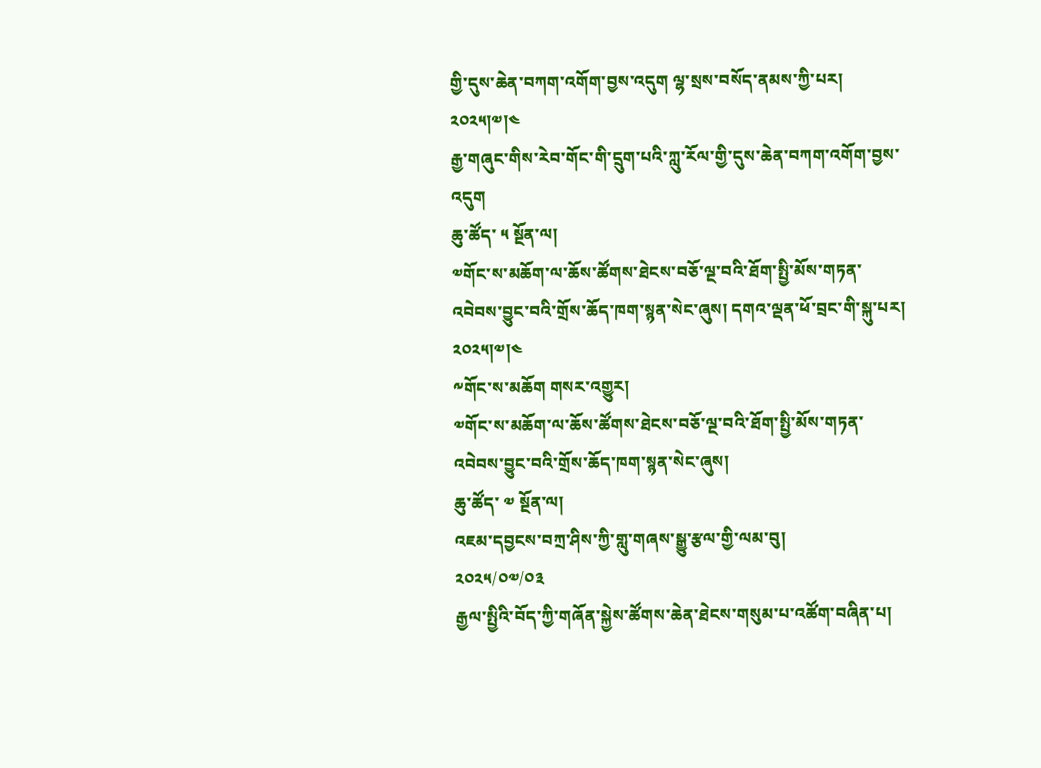གྱི་དུས་ཆེན་བཀག་འགོག་བྱས་འདུག ལྷ་སྲས་བསོད་ནམས་ཀྱི་པར། ༢༠༢༥།༧།༤
རྒྱ་གཞུང་གིས་རེབ་གོང་གི་དྲུག་པའི་ཀླུ་རོལ་གྱི་དུས་ཆེན་བཀག་འགོག་བྱས་འདུག
ཆུ་ཚོད་ ༥ སྔོན་ལ།
༧གོང་ས་མཆོག་ལ་ཆོས་ཚོགས་ཐེངས་བཅོ་ལྔ་བའི་ཐོག་སྤྱི་མོས་གཏན་འབེབས་བྱུང་བའི་གྲོས་ཆོད་ཁག་སྙན་སེང་ཞུས། དགའ་ལྡན་ཕོ་བྲང་གི་སྐུ་པར། ༢༠༢༥།༧།༤
༸གོང་ས་མཆོག གསར་འགྱུར།
༧གོང་ས་མཆོག་ལ་ཆོས་ཚོགས་ཐེངས་བཅོ་ལྔ་བའི་ཐོག་སྤྱི་མོས་གཏན་འབེབས་བྱུང་བའི་གྲོས་ཆོད་ཁག་སྙན་སེང་ཞུས།
ཆུ་ཚོད་ ༧ སྔོན་ལ།
འཇམ་དབྱངས་བཀྲ་ཤིས་ཀྱི་གླུ་གཞས་སྒྱུ་རྩལ་གྱི་ལམ་བུ།
༢༠༢༥/༠༧/༠༣
རྒྱལ་སྤྱིའི་བོད་ཀྱི་གཞོན་སྐྱེས་ཚོགས་ཆེན་ཐེངས་གསུམ་པ་འཚོག་བཞིན་པ།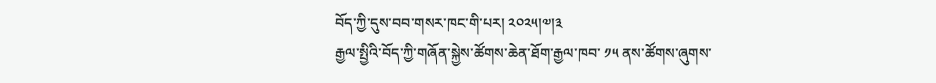བོད་ཀྱི་དུས་བབ་གསར་ཁང་གི་པར། ༢༠༢༥།༧།༣
རྒྱལ་སྤྱིའི་བོད་ཀྱི་གཞོན་སྐྱེས་ཚོགས་ཆེན་ཐོག་རྒྱལ་ཁབ་ ༡༥ ནས་ཚོགས་ཞུགས་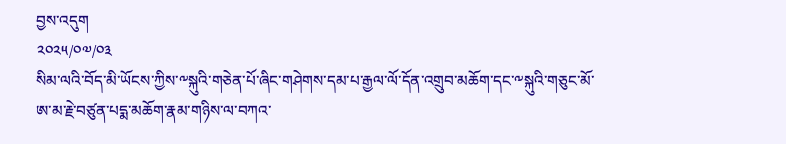བྱས་འདུག
༢༠༢༥/༠༧/༠༣
སིམ་ལའི་བོད་མི་ཡོངས་ཀྱིས་༸སྐུའི་གཅེན་པོ་ཞིང་གཤེགས་དམ་པ་རྒྱལ་ལོ་དོན་འགྲུབ་མཆོག་དང་༸སྐུའི་གཅུང་མོ་ཨ་མ་རྗེ་བཙུན་པདྨ་མཆོག་རྣམ་གཉིས་ལ་བཀའ་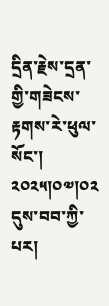དྲིན་རྗེས་དྲན་གྱི་གཟེངས་རྟགས་རེ་ཕུལ་སོང་།  ༢༠༢༥།༠༧།༠༢ དུས་བབ་ཀྱི་པར།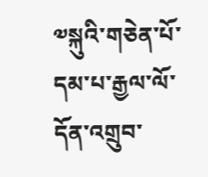༧སྐུའི་གཅེན་པོ་དམ་པ་རྒྱལ་ལོ་དོན་འགྲུབ་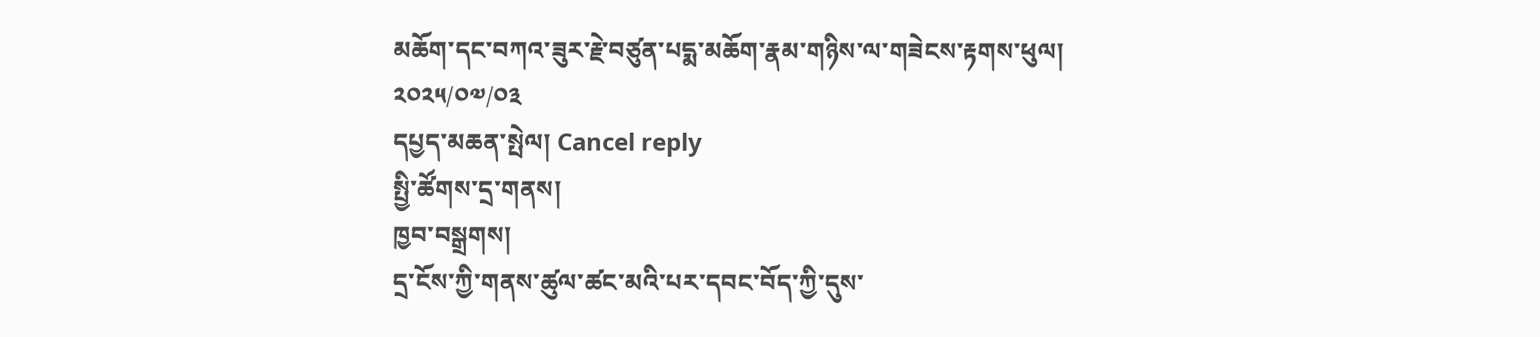མཆོག་དང་བཀའ་ཟུར་རྗེ་བཙུན་པདྨ་མཆོག་རྣམ་གཉིས་ལ་གཟེངས་རྟགས་ཕུལ།
༢༠༢༥/༠༧/༠༣
དཔྱད་མཆན་སྤེལ། Cancel reply
སྤྱི་ཚོགས་དྲ་གནས།
ཁྱབ་བསྒྲགས།
དྲ་ངོས་ཀྱི་གནས་ཚུལ་ཚང་མའི་པར་དབང་བོད་ཀྱི་དུས་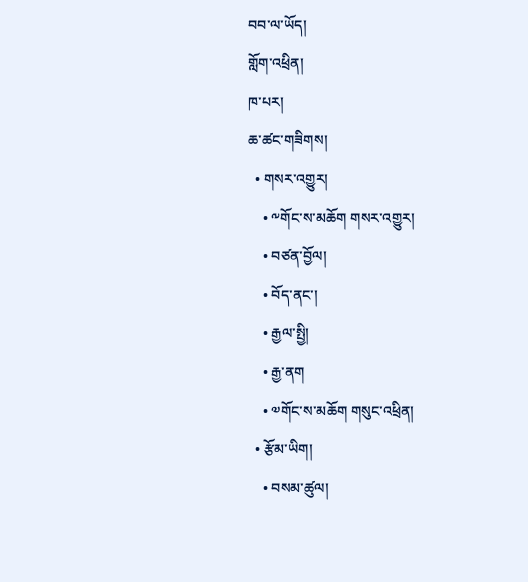བབ་ལ་ཡོད།
གློག་འཕྲིན།
ཁ་པར།
ཆ་ཚང་གཟིགས།
  • གསར་འགྱུར།
    • ༸གོང་ས་མཆོག གསར་འགྱུར།
    • བཙན་བྱོལ།
    • བོད་ནང་།
    • རྒྱལ་སྤྱི།
    • རྒྱ་ནག
    • ༧གོང་ས་མཆོག གསུང་འཕྲིན།
  • རྩོམ་ཡིག།
    • བསམ་ཚུལ།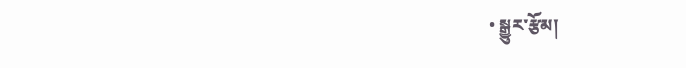• སྒྱུར་རྩོམ།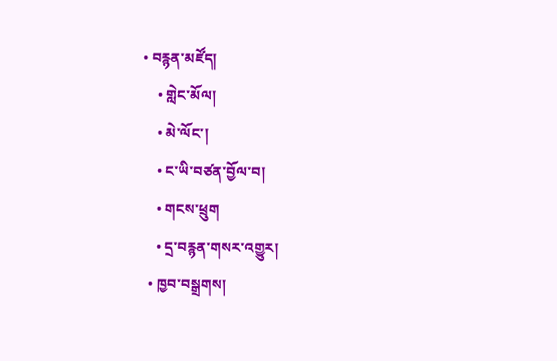• བརྙན་མཛོད།
    • གླེང་མོལ།
    • མེ་ལོང་།
    • ང་ཡི་བཙན་བྱོལ་བ།
    • གངས་ཕྲུག
    • དྲ་བརྙན་གསར་འགྱུར།
  • ཁྱབ་བསྒྲགས།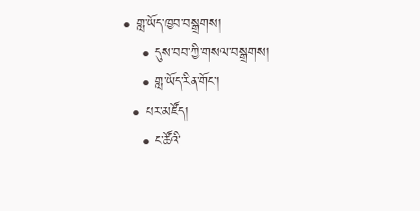• གླ་ཡོད་ཁྱབ་བསྒྲགས།
    • དུས་བབ་ཀྱི་གསལ་བསྒྲགས།
    • གླ་ཡོད་རིན་གོང་།
  • པར་མཛོད།
    • ང་ཚོའི་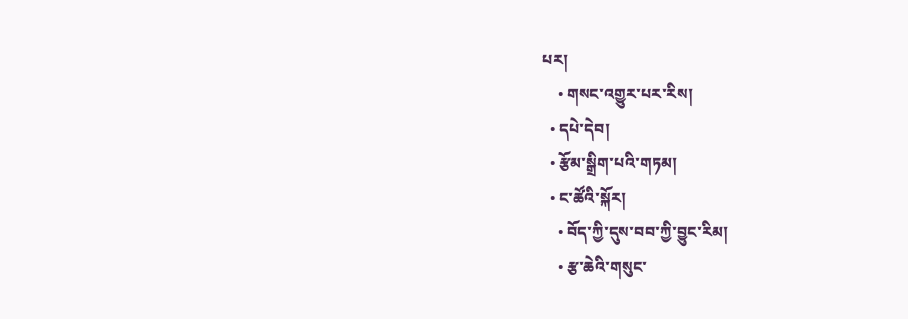པར།
    • གསང་འགྱུར་པར་རིས།
  • དཔེ་དེབ།
  • རྩོམ་སྒྲིག་པའི་གཏམ།
  • ང་ཚོའི་སྐོར།
    • བོད་ཀྱི་དུས་བབ་ཀྱི་བྱུང་རིམ།
    • རྩ་ཆེའི་གསུང་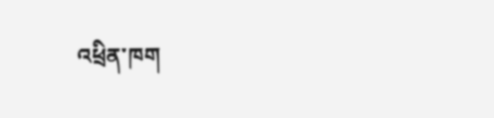འཕྲིན་ཁག